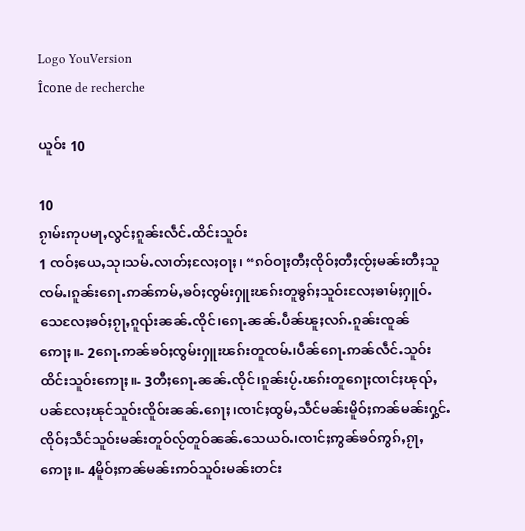Logo YouVersion
Îcone de recherche

ယူဝ်း 10

10
ၵႂၢမ်းဢုပမႃႇလွင်ႈၵူၼ်းလဵင်ႉထိင်းသူဝ်း
1 ၸဝ်ႈယေႇသု၊သမ်ႉလၢတ်ႈလႄႈဝႃႈ၊ “ၵဝ်ဝႃႈတီႈၸိုဝ်ႈတီႈၸႂ်ႈမၼ်းတီႈသူၸမ်ႉ၊ၵူၼ်းၵေႃႉဢၼ်ဢမ်ႇၶဝ်ႈၸွမ်းႁူးၽၵ်းတူၶွၵ်ႈသူဝ်းလႄႈၶၢမ်ႈႁူဝ်ႉသေလႄႈၶဝ်ႈၵႂႃႇၵူၺ်းၼၼ်ႉၸိုင်၊ၵေႃႉၼၼ်ႉပဵၼ်ၽူႈလၵ်ႉၵူၼ်းၸူၼ်ဢေႃႈ။- 2ၵေႃႉဢၼ်ၶဝ်ႈၸွမ်းႁူးၽၵ်းတူၸမ်ႉ၊ပဵၼ်ၵေႃႉဢၼ်လဵင်ႉသူဝ်းထိင်းသူဝ်းဢေႃႈ။- 3တီႈၵေႃႉၼၼ်ႉၸိုင်၊ၵူၼ်းပႂ်ႉၽၵ်းတူၵေႃႈၸၢင်ႈၽုၺ်ႇပၼ်လႄႈၽုင်သူဝ်းၸိူဝ်းၼၼ်ႉၵေႃႈ၊ၸၢင်ႈထွမ်ႇသဵင်မၼ်းမိူဝ်ႈဢၼ်မၼ်းႁွင်ႉၸိုဝ်ႈသဵင်သူဝ်းမၼ်းတူဝ်လႂ်တူဝ်ၼၼ်ႉသေယဝ်ႉ၊ၸၢင်ႈဢွၼ်ၶဝ်ဢွၵ်ႇၵႂႃႇဢေႃႈ။- 4မိူဝ်ႈဢၼ်မၼ်းဢဝ်သူဝ်းမၼ်းတင်း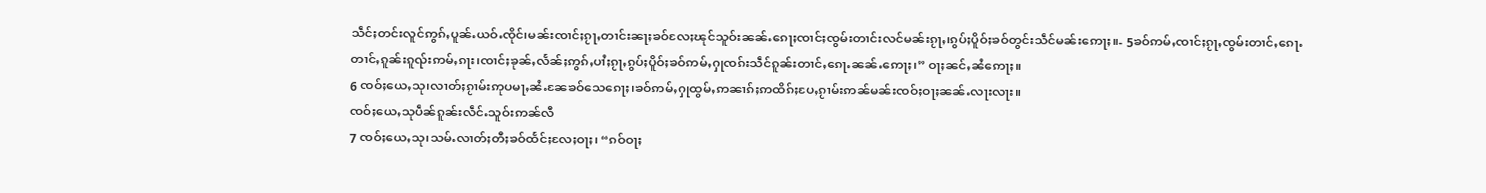သဵင်ႈတင်းလူင်ဢွၵ်ႇပူၼ်ႉယဝ်ႉၸိုင်၊မၼ်းၸၢင်ႈၵႂႃႇတၢင်းၼႃႈၶဝ်လႄႈၽုင်သူဝ်းၼၼ်ႉၵေႃႈၸၢင်ႈၸွမ်းတၢင်းလင်မၼ်းၵႂႃႇ၊ၵွပ်ႈပိူဝ်ႈၶဝ်တွင်းသဵင်မၼ်းဢေႃႈ။- 5ၶဝ်ဢမ်ႇၸၢင်ႈၵႂႃႇၸွမ်းတၢင်ႇၵေႃႉတၢင်ႇၵူၼ်းၵူၺ်းဢမ်ႇၵႃး၊ၸၢင်ႈၶုၼ်ႇလႅၼ်ႈဢွၵ်ႇပၢႆႈၵႂႃႇၵွပ်ႈပိူဝ်ႈၶဝ်ဢမ်ႇႁုၸၵ်းသဵင်ၵူၼ်းတၢင်ႇၵေႃႉၼၼ်ႉဢေႃႈ၊” ဝႃႈၼင်ႇၼႆဢေႃႈ။
6 ၸဝ်ႈယေႇသု၊လၢတ်ႈၵႂၢမ်းဢုပမႃႇၼႆႉၼႄၶဝ်သေၵေႃႈ၊ၶဝ်ဢမ်ႇႁုထွမ်ႇဢၼၢၵ်ႈဢထိၵ်ႈပႄႇၵႂၢမ်းဢၼ်မၼ်းၸဝ်ႈဝႃႈၼၼ်ႉလႃးလႃး။
ၸဝ်ႈယေႇသုပဵၼ်ၵူၼ်းလဵင်ႉသူဝ်းဢၼ်လီ
7 ၸဝ်ႈယေႇသု၊သမ်ႉလၢတ်ႈတီႈၶဝ်ထႅင်ႈလႄႈဝႃႈ၊ “ၵဝ်ဝႃႈ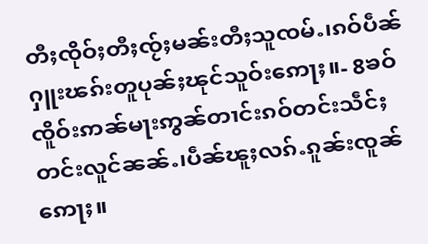တီႈၸိုဝ်ႈတီႈၸႂ်ႈမၼ်းတီႈသူၸမ်ႉ၊ၵဝ်ပဵၼ်ႁူးၽၵ်းတူပုၼ်ႈၽုင်သူဝ်းဢေႃႈ။- 8ၶဝ်ၸိူဝ်းဢၼ်မႃးဢွၼ်တၢင်းၵဝ်တင်းသဵင်ႈတင်းလူင်ၼၼ်ႉ၊ပဵၼ်ၽူႈလၵ်ႉၵူၼ်းၸူၼ်ဢေႃႈ။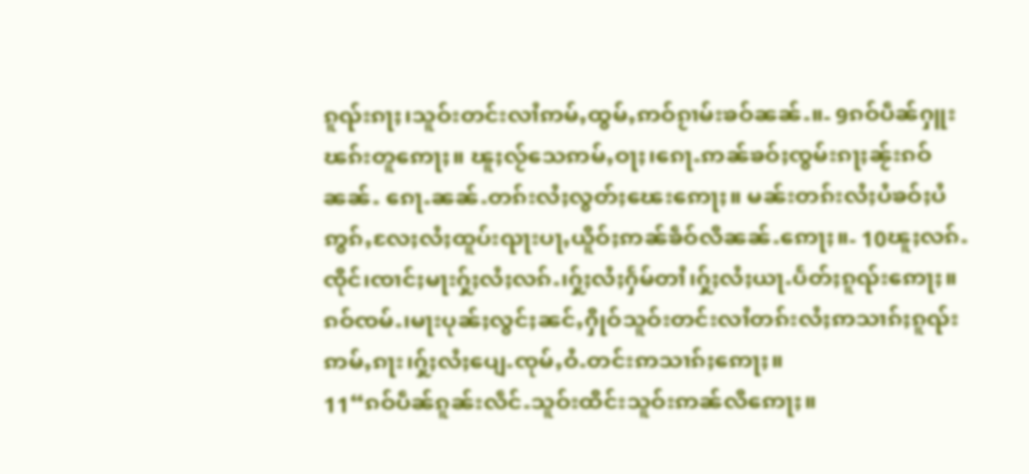ၵူၺ်းၵႃႈ၊သူဝ်းတင်းလၢႆဢမ်ႇထွမ်ႇဢဝ်ၵႂၢမ်းၶဝ်ၼၼ်ႉ။- 9ၵဝ်ပဵၼ်ႁူးၽၵ်းတူဢေႃႈ။ ၽူႈလႂ်သေဢမ်ႇဝႃႈ၊ၵေႃႉဢၼ်ၶဝ်ႈၸွမ်းၵႃႈၼႂ်းၵဝ်ၼၼ်ႉ ၵေႃႉၼၼ်ႉတၵ်းလႆႈလွတ်ႈၽေးဢေႃႈ။ မၼ်းတၵ်းလႆႈပႆၶဝ်ႈပႆဢွၵ်ႇလႄႈလႆႈထူပ်းၺႃးပႃႇယိူဝ်ႈဢၼ်ၶဵဝ်လီၼၼ်ႉဢေႃႈ။- 10ၽူႈလၵ်ႉၸိုင်၊ၸၢင်ႈမႃးႁႂ်ႈလႆႈလၵ်ႉ၊ႁႂ်ႈလႆႈႁႅမ်တၢႆ၊ႁႂ်ႈလႆႈယႃႉပႅတ်ႈၵူၺ်းဢေႃႈ။ ၵဝ်ၸမ်ႉ၊မႃးပုၼ်ႈလွင်ႈၼင်ႇႁိုဝ်သူဝ်းတင်းလၢႆတၵ်းလႆႈဢသၢၵ်ႈၵူၺ်းဢမ်ႇၵႃး၊ႁႂ်ႈလႆႈပျေႉၸုမ်ႇဝႆႉတင်းဢသၢၵ်ႈဢေႃႈ။
11“ၵဝ်ပဵၼ်ၵူၼ်းလဵင်ႉသူဝ်းထိင်းသူဝ်းဢၼ်လီဢေႃႈ။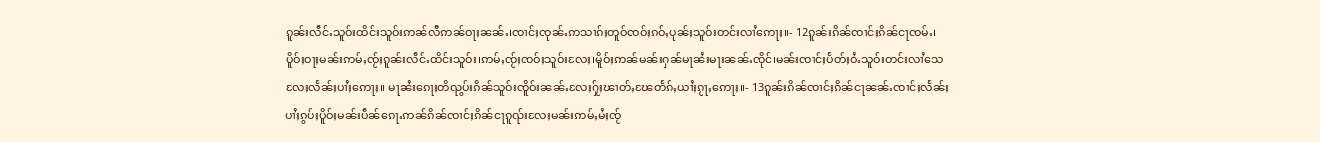ၵူၼ်းလဵင်ႉသူဝ်းထိင်းသူဝ်းဢၼ်လီဢၼ်ဝႃႈၼၼ်ႉ၊ၸၢင်ႈၸုၼ်ႉဢသၢၵ်ႈတူဝ်ၸဝ်ႈၵဝ်ႇပုၼ်ႈသူဝ်းတင်းလၢႆဢေႃႈ။- 12ၵူၼ်းၵိၼ်ၸၢင်ႈၵိၼ်ငႃၸမ်ႉ၊ပိူဝ်ႈဝႃႈမၼ်းဢမ်ႇၸႂ်ႈၵူၼ်းလဵင်ႉထိင်းသူဝ်း၊ဢမ်ႇၸႂ်ႈၸဝ်ႈသူဝ်းလႄႈ၊မိူဝ်ႈဢၼ်မၼ်းႁၼ်မႃၼႆးမႃးၼၼ်ႉၸိုင်၊မၼ်းၸၢင်ႈပႅတ်ႈဝႆႉသူဝ်းတင်းလၢႆသေလႄႈလႅၼ်ႈပၢႆႈဢေႃႈ။ မႃၼႆးၵေႃႈတိၺွပ်းၵိၼ်သူဝ်းၸိူဝ်းၼၼ်ႉလႄႈႁႂ်ႈၽၢတ်ႇၽႄတႅၵ်ႇယၢႆႈၵႂႃႇဢေႃႈ။- 13ၵူၼ်းၵိၼ်ၸၢင်ႈၵိၼ်ငႃၼၼ်ႉၸၢင်ႈလႅၼ်ႈပၢႆႈၵွပ်ႈပိူဝ်ႈမၼ်းပဵၼ်ၵေႃႉဢၼ်ၵိၼ်ၸၢင်ႈၵိၼ်ငႃၵူၺ်းလႄႈမၼ်းဢမ်ႇမႆႈၸႂ်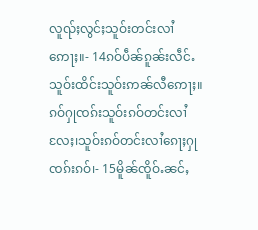လူၺ်ႈလွင်ႈသူဝ်းတင်းလၢႆဢေႃႈ။- 14ၵဝ်ပဵၼ်ၵူၼ်းလဵင်ႉသူဝ်းထိင်းသူဝ်းဢၼ်လီဢေႃႈ။ ၵဝ်ႁုၸၵ်းသူဝ်းၵဝ်တင်းလၢႆလႄႈ၊သူဝ်းၵဝ်တင်းလၢႆၵေႃႈႁုၸၵ်းၵဝ်၊- 15မိူၼ်ၸိူဝ်ႉၼင်ႇ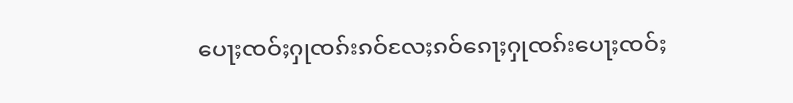ပေႃႈၸဝ်ႈႁုၸၵ်းၵဝ်လႄႈၵဝ်ၵေႃႈႁုၸၵ်းပေႃႈၸဝ်ႈ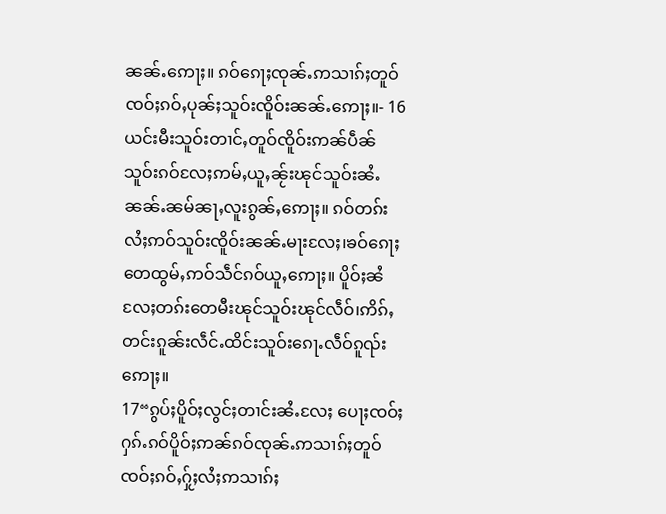ၼၼ်ႉဢေႃႈ။ ၵဝ်ၵေႃႈၸုၼ်ႉဢသၢၵ်ႈတူဝ်ၸဝ်ႈၵဝ်ႇပုၼ်ႈသူဝ်းၸိူဝ်းၼၼ်ႉဢေႃႈ။- 16ယင်းမီးသူဝ်းတၢင်ႇတူဝ်ၸိူဝ်းဢၼ်ပဵၼ်သူဝ်းၵဝ်လႄႈဢမ်ႇယူႇၼႂ်းၽုင်သူဝ်းၼႆႉၼၼ်ႉၼမ်ၼႃႇလူးၵွၼ်ႇဢေႃႈ။ ၵဝ်တၵ်းလႆႈဢဝ်သူဝ်းၸိူဝ်းၼၼ်ႉမႃးလႄႈ၊ၶဝ်ၵေႃႈတေထွမ်ႇဢဝ်သဵင်ၵဝ်ယူႇဢေႃႈ။ ပိူဝ်ႈၼႆလႄႈတၵ်းတေမီးၽုင်သူဝ်းၽုင်လဵဝ်၊ဢိၵ်ႇတင်းၵူၼ်းလဵင်ႉထိင်းသူဝ်းၵေႃႉလဵဝ်ၵူၺ်းဢေႃႈ။
17“ၵွပ်ႈပိူဝ်ႈလွင်ႈတၢင်းၼႆႉလႄႈ ပေႃႈၸဝ်ႈႁၵ်ႉၵဝ်ပိူဝ်ႈဢၼ်ၵဝ်ၸုၼ်ႉဢသၢၵ်ႈတူဝ်ၸဝ်ႈၵဝ်ႇႁႂ်ႈလႆႈဢသၢၵ်ႈ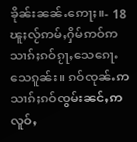ၶိုၼ်းၼၼ်ႉဢေႃႈ။- 18ၽူႈလႂ်ဢမ်ႇႁိမ်ဢဝ်ဢသၢၵ်ႈၵဝ်ၵႂႃႇသေၵေႃႉသေၵူၼ်း။ ၵဝ်ၸုၼ်ႉဢသၢၵ်ႈၵဝ်ၸွမ်းၼင်ႇဢလူဝ်ႇ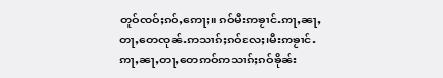တူဝ်ၸဝ်ႈၵဝ်ႇဢေႃႈ။ ၵဝ်မီးဢၶႂၢင်ႉဢႃႇၼႃႇတႃႇတေၸုၼ်ႉဢသၢၵ်ႈၵဝ်လႄႈ၊မီးဢၶႂၢင်ႉဢႃႇၼႃႇတႃႇတေဢဝ်ဢသၢၵ်ႈၵဝ်ၶိုၼ်း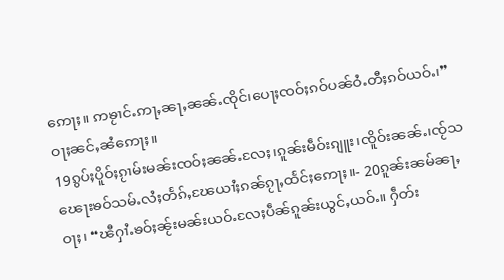ဢေႃႈ။ ဢၶႂၢင်ႉဢႃႇၼႃႇၼၼ်ႉၸိုင်၊ပေႃႈၸဝ်ႈၵဝ်ပၼ်ဝႆႉတီႈၵဝ်ယဝ်ႉ၊” ဝႃႈၼင်ႇၼႆဢေႃႈ။
19ၵွပ်ႈပိူဝ်ႈၵႂၢမ်းမၼ်းၸဝ်ႈၼၼ်ႉလႄႈ၊ၵူၼ်းမဵဝ်းၵျူး၊ၸိူဝ်းၼၼ်ႉ၊ၸႂ်သၽေႃးၶဝ်သမ်ႉလႆႈတႅၵ်ႇၽႄယၢႆႈၵၼ်ၵႂႃႇထႅင်ႈဢေႃႈ။- 20ၵူၼ်းၼမ်ၼႃႇဝႃႈ၊ “ၽီႁၢႆႉၶဝ်ႈၼႂ်းမၼ်းယဝ်ႉလႄႈပဵၼ်ၵူၼ်းယွင်ႇယဝ်ႉ။ ႁဵတ်း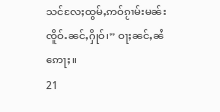သင်လႄႈထွမ်ႇဢဝ်ၵႂၢမ်းမၼ်းၸိူဝ်ႉၼင်ႇႁိုဝ်၊” ဝႃႈၼင်ႇၼႆဢေႃႈ။
21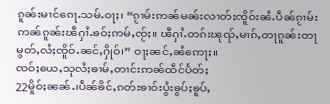ၵူၼ်းမၢင်ၵေႃႉသမ်ႉဝႃႈ၊ “ၵႂၢမ်းဢၼ်မၼ်းလၢတ်ႈၸိူဝ်းၼႆႉပဵၼ်ၵႂၢမ်းဢၼ်ၵူၼ်းၽီႁၢႆႉၶဝ်ႈဢမ်ႇၸႂ်ႈ။ ၽီႁၢႆႉတၵ်းၽုၺ်ႇမၢၵ်ႇတႃၵူၼ်းတႃမွတ်ႇလႆႈၸိူဝ်ႉၼင်ႇႁိုဝ်၊” ဝႃႈၼင်ႇၼႆဢေႃႈ။
ၸဝ်ႈယေႇသုလႆႈၶၢမ်ႇတၢင်းဢၼ်ထဵင်ပႅတ်ႈ
22မိူဝ်ႈၼၼ်ႉ၊ပဵၼ်ၶိင်ႇၵတ်းၶၢဝ်းပွႆးၶွပ်ႈၶူပ်ႇ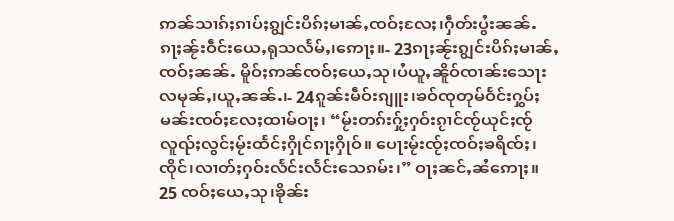ဢၼ်သၢၵ်ႈၵၢပ်ႈၵျွင်းပိၵ်ႈမၢၼ်ႇၸဝ်ႈလႄႈ၊ႁဵတ်းပွႆးၼၼ်ႉၵႃႈၼႂ်းဝဵင်းယေႇရုသလႅမ်ႇ၊ဢေႃႈ။- 23ၵႃႈၼႂ်းၵျွင်းပိၵ်ႈမၢၼ်ႇၸဝ်ႈၼၼ်ႉ မိူဝ်ႈဢၼ်ၸဝ်ႈယေႇသု၊ပႆယူႇၼိူဝ်ၸၢၼ်းသေႃးလမုၼ်ႇ၊ယူႇၼၼ်ႉ၊- 24ၵူၼ်းမဵဝ်းၵျူး၊ၶဝ်ၸုတုမ်ဝႅင်းႁွပ်ႈမၼ်းၸဝ်ႈလႄႈထၢမ်ဝႃႈ၊ “မႂ်းတၵ်းႁႂ်ႈႁဝ်းၵႂၢင်ၸႂ်ယုင်ႈၸႂ်လူၺ်ႈလွင်ႈမႂ်းထႅင်ႈႁိုင်ၵႃႈႁိုဝ်။ ပေႃးမႂ်းၸႂ်ႈၸဝ်ႈၶရိၸ်ႈ၊ၸိုင်၊လၢတ်ႈႁဝ်းလႅင်းလႅင်းသေၵမ်း၊” ဝႃႈၼင်ႇၼႆဢေႃႈ။
25 ၸဝ်ႈယေႇသု၊ၶိုၼ်း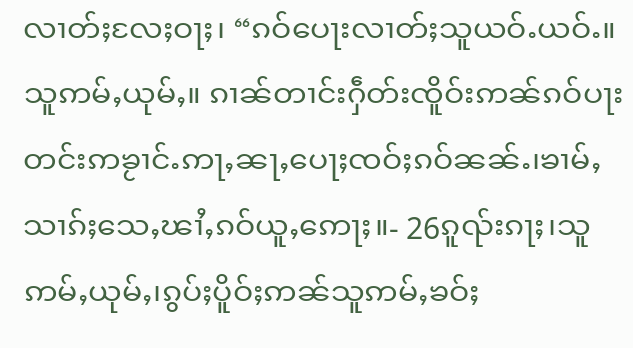လၢတ်ႈလႄႈဝႃႈ၊ “ၵဝ်ပေႃးလၢတ်ႈသူယဝ်ႉယဝ်ႉ။ သူဢမ်ႇယုမ်ႇ။ ၵၢၼ်တၢင်းႁဵတ်းၸိူဝ်းဢၼ်ၵဝ်ပႃးတင်းဢၶႂၢင်ႉဢႃႇၼႃႇပေႃႈၸဝ်ႈၵဝ်ၼၼ်ႉ၊ၶၢမ်ႇသၢၵ်ႈသေႇၽၢႆႇၵဝ်ယူႇဢေႃႈ။- 26ၵူၺ်းၵႃႈ၊သူဢမ်ႇယုမ်ႇ၊ၵွပ်ႈပိူဝ်ႈဢၼ်သူဢမ်ႇၶဝ်ႈ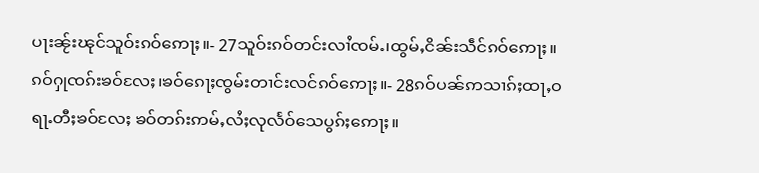ပႃးၼႂ်းၽုင်သူဝ်းၵဝ်ဢေႃႈ။- 27သူဝ်းၵဝ်တင်းလၢႆၸမ်ႉ၊ထွမ်ႇငိၼ်းသဵင်ၵဝ်ဢေႃႈ။ ၵဝ်ႁုၸၵ်းၶဝ်လႄႈ၊ၶဝ်ၵေႃႈၸွမ်းတၢင်းလင်ၵဝ်ဢေႃႈ။- 28ၵဝ်ပၼ်ဢသၢၵ်ႈထႃႇဝရႃႉတီႈၶဝ်လႄႈ ၶဝ်တၵ်းဢမ်ႇလႆႈလုလႅဝ်သေပွၵ်ႈဢေႃႈ။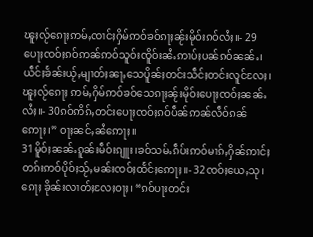ၽူႈလႂ်ၵေႃႈဢမ်ႇၸၢင်ႈႁိမ်ဢဝ်ၶဝ်ၵႃႈၼႂ်းမိုဝ်းၵဝ်လႆႈ။- 29ပေႃႈၸဝ်ႈၵဝ်ဢၼ်ဢဝ်သူဝ်းၸိူဝ်းၼႆႉဢၢပ်ႈပၼ်ၵဝ်ၼၼ်ႉ၊ယဵင်ႈၶႅၼ်းယႂ်ႇမျၢတ်ႈၼႃႇသေပိူၼ်ႈတင်းသဵင်ႈတင်းလူင်လႄႈ၊ၽူႈလႂ်ၵေႃႈ ဢမ်ႇႁိမ်ဢဝ်ၶဝ်သေၵႃႈၼႂ်းမိုဝ်းပေႃႈၸဝ်ႈၼၼ်ႉလႆႈ။- 30ၵဝ်ဢိၵ်ႇတင်းပေႃႈၸဝ်ႈၵဝ်ပဵၼ်ဢၼ်လဵဝ်ၵၼ်ဢေႃႈ၊” ဝႃႈၼင်ႇၼႆဢေႃႈ။
31မိူဝ်ႈၼၼ်ႉၵူၼ်းမဵဝ်းၵျူး၊ၶဝ်သမ်ႉၵဵပ်းဢဝ်မၢၵ်ႇႁိၼ်ဢၢင်ႈတၵ်းဢဝ်ပိုဝ်ႈသႂ်ႇမၼ်းၸဝ်ႈထႅင်ႈဢေႃႈ။- 32ၸဝ်ႈယေႇသု၊ၵေႃႈ ၶိုၼ်းလၢတ်ႈလႄႈဝႃႈ၊ “ၵဝ်ပႃးတင်း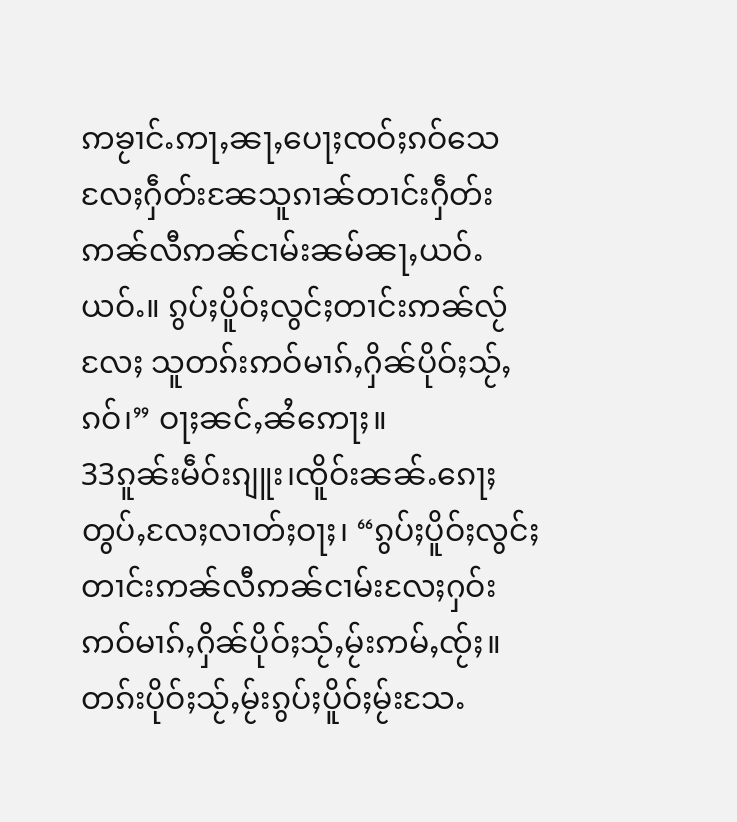ဢၶႂၢင်ႉဢႃႇၼႃႇပေႃႈၸဝ်ႈၵဝ်သေလႄႈႁဵတ်းၼႄသူၵၢၼ်တၢင်းႁဵတ်းဢၼ်လီဢၼ်ငၢမ်းၼမ်ၼႃႇယဝ်ႉယဝ်ႉ။ ၵွပ်ႈပိူဝ်ႈလွင်ႈတၢင်းဢၼ်လႂ်လႄႈ သူတၵ်းဢဝ်မၢၵ်ႇႁိၼ်ပိုဝ်ႈသႂ်ႇၵဝ်၊” ဝႃႈၼင်ႇၼႆဢေႃႈ။
33ၵူၼ်းမဵဝ်းၵျူး၊ၸိူဝ်းၼၼ်ႉၵေႃႈတွပ်ႇလႄႈလၢတ်ႈဝႃႈ၊ “ၵွပ်ႈပိူဝ်ႈလွင်ႈတၢင်းဢၼ်လီဢၼ်ငၢမ်းလႄႈႁဝ်းဢဝ်မၢၵ်ႇႁိၼ်ပိုဝ်ႈသႂ်ႇမႂ်းဢမ်ႇၸႂ်ႈ။ တၵ်းပိုဝ်ႈသႂ်ႇမႂ်းၵွပ်ႈပိူဝ်ႈမႂ်းသႄႉ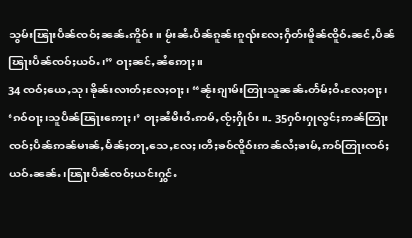သွမ်းၽြႃးပဵၼ်ၸဝ်ႈၼၼ်ႉဢိူဝ်း။ မႂ်းၼႆႉပဵၼ်ၵူၼ်းၵူၺ်းလႄႈႁဵတ်းမိူၼ်ၸိူဝ်ႉၼင်ႇပဵၼ်ၽြႃးပဵၼ်ၸဝ်ႈယဝ်ႉ၊” ဝႃႈၼင်ႇၼႆဢေႃႈ။
34 ၸဝ်ႈယေႇသု၊ၶိုၼ်းလၢတ်ႈလႄႈဝႃႈ၊ “ၼႂ်းၵျၢမ်းတြႃးသူၼၼ်ႉတႅမ်ႈဝႆႉလႄႈဝႃႈ၊ ‘ၵဝ်ဝႃႈ၊သူပဵၼ်ၽြႃးဢေႃႈ၊’ ဝႃႈၼႆမီးဝႆႉဢမ်ႇၸႂ်ႈႁိုဝ်း။- 35ႁဝ်းႁုလွင်ႈဢၼ်တြႃးၸဝ်ႈပဵၼ်ဢၼ်မၢၼ်ႇမႅၼ်ႈတႃႇသေႇလႄႈ၊တီႈၶဝ်ၸိူဝ်းဢၼ်လႆႈၶၢမ်ႇဢဝ်တြႃးၸဝ်ႈယဝ်ႉၼၼ်ႉ၊ၽြႃးပဵၼ်ၸဝ်ႈယင်းႁွင်ႉ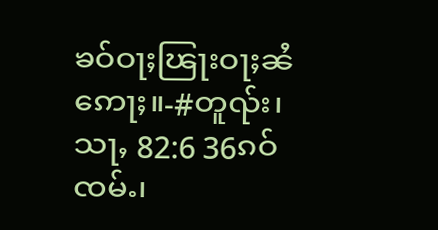ၶဝ်ဝႃႈၽြႃးဝႃႈၼႆဢေႃႈ။-#တူၺ်း၊ သႃႇ 82:6 36ၵဝ်ၸမ်ႉ၊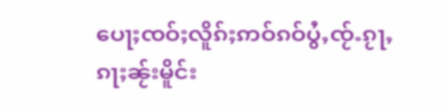ပေႃႈၸဝ်ႈလိူၵ်ႈဢဝ်ၵဝ်ပွႆႇၸႂ်ႉၵႂႃႇၵႃႈၼႂ်းမိူင်း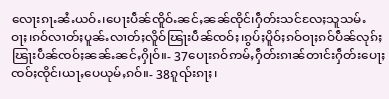လေႃးၵႃႉၼႆႉယဝ်ႉ၊ပေႃးပဵၼ်ၸိူဝ်ႉၼင်ႇၼၼ်ၸိုင်၊ႁဵတ်းသင်လႄႈသူသမ်ႉဝႃႈ၊ၵဝ်လၢတ်ႈပူၼ်ႉလၢတ်ႈလိူဝ်ၽြႃးပဵၼ်ၸဝ်ႈ၊ၵွပ်ႈပိူဝ်ႈၵဝ်ဝႃႈၵဝ်ပဵၼ်လုၵ်ႈၽြႃးပဵၼ်ၸဝ်ႈၼၼ်ႉၼင်ႇႁိုဝ်။- 37ပေႃးၵဝ်ဢမ်ႇႁဵတ်းၵၢၼ်တၢင်းႁဵတ်းပေႃႈၸဝ်ႈၸိုင်၊ယႃႇပေယုမ်ႇၵဝ်။- 38ၵူၺ်းၵႃႈ၊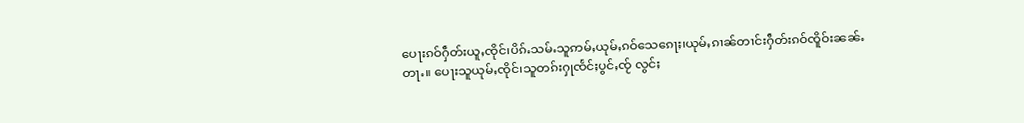ပေႃးၵဝ်ႁဵတ်းယူႇၸိုင်၊ပိၵ်ႉသမ်ႉသူဢမ်ႇယုမ်ႇၵဝ်သေၵေႃႈ၊ယုမ်ႇၵၢၼ်တၢင်းႁဵတ်းၵဝ်ၸိူဝ်းၼၼ်ႉတႃႉ။ ပေႃးသူယုမ်ႇၸိုင်၊သူတၵ်းႁုၸႅင်ႈပွင်ႇၸႂ် လွင်ႈ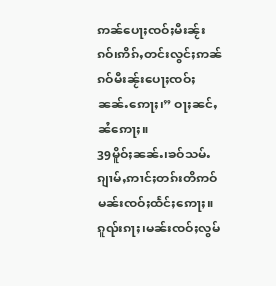ဢၼ်ပေႃႈၸဝ်ႈမီးၼႂ်းၵဝ်၊ဢိၵ်ႇတင်းလွင်ႈဢၼ်ၵဝ်မီးၼႂ်းပေႃႈၸဝ်ႈၼၼ်ႉဢေႃႈ၊” ဝႃႈၼင်ႇၼႆဢေႃႈ။
39မိူဝ်ႈၼၼ်ႉ၊ၶဝ်သမ်ႉၵျၢမ်ႇဢၢင်ႈတၵ်းတိဢဝ်မၼ်းၸဝ်ႈထႅင်ႈဢေႃႈ။ ၵူၺ်းၵႃႈ၊မၼ်းၸဝ်ႈလွမ်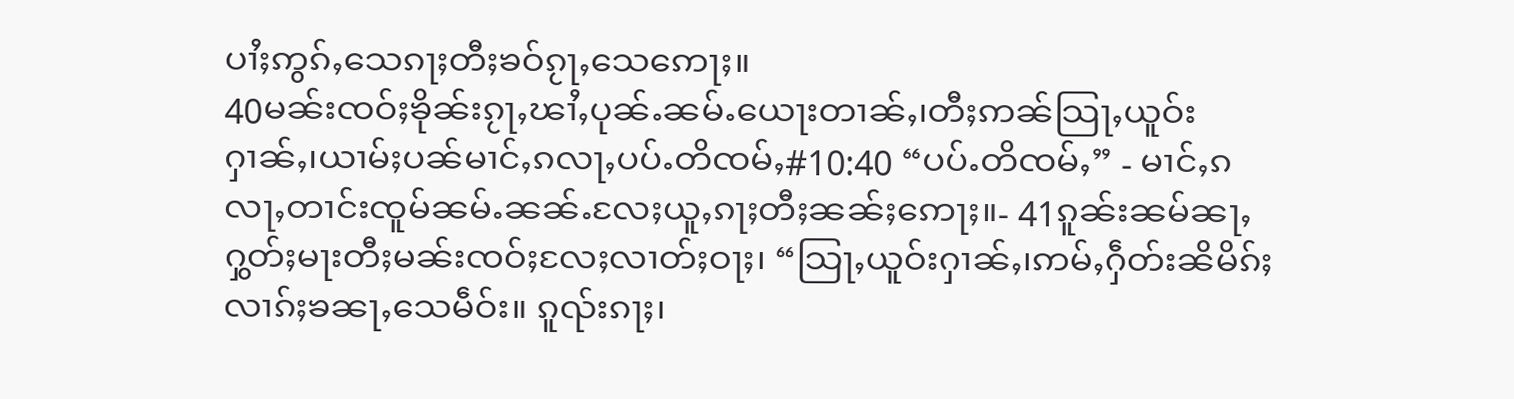ပၢႆႈဢွၵ်ႇသေၵႃႈတီႈၶဝ်ၵႂႃႇသေဢေႃႈ။
40မၼ်းၸဝ်ႈၶိုၼ်းၵႂႃႇၽၢႆႇပုၼ်ႉၼမ်ႉယေႃးတၢၼ်ႇ၊တီႈဢၼ်သြႃႇယူဝ်းႁၢၼ်ႇ၊ယၢမ်ႈပၼ်မၢင်ႇၵလႃႇပပ်ႉတိၸမ်ႇ#10:40 “ပပ်ႉတိၸမ်ႇ” - မၢင်ႇၵလႃႇတၢင်းၸူမ်ၼမ်ႉၼၼ်ႉလႄႈယူႇၵႃႈတီႈၼၼ်ႈဢေႃႈ။- 41ၵူၼ်းၼမ်ၼႃႇႁွတ်ႈမႃးတီႈမၼ်းၸဝ်ႈလႄႈလၢတ်ႈဝႃႈ၊ “သြႃႇယူဝ်းႁၢၼ်ႇ၊ဢမ်ႇႁဵတ်းၼိမိၵ်ႈလၢၵ်ႈၶၼႃႇသေမဵဝ်း။ ၵူၺ်းၵႃႈ၊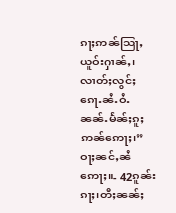ၵႃႈဢၼ်သြႃႇယူဝ်းႁၢၼ်ႇ၊လၢတ်ႈလွင်ႈၵေႃႉၼႆႉဝႆႉၼၼ်ႉမႅၼ်ႈၵူႈဢၼ်ဢေႃႈ၊” ဝႃႈၼင်ႇၼႆဢေႃႈ။- 42ၵူၼ်းၵႃႈ၊တီႈၼၼ်ႈ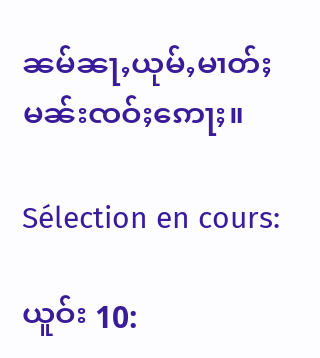ၼမ်ၼႃႇယုမ်ႇမၢတ်ႈမၼ်းၸဝ်ႈဢေႃႈ။

Sélection en cours:

ယူဝ်း 10: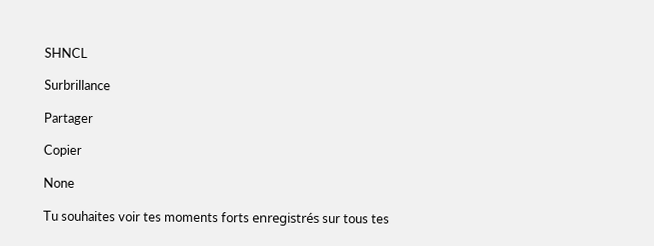SHNCL

Surbrillance

Partager

Copier

None

Tu souhaites voir tes moments forts enregistrés sur tous tes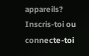appareils? Inscris-toi ou connecte-toi